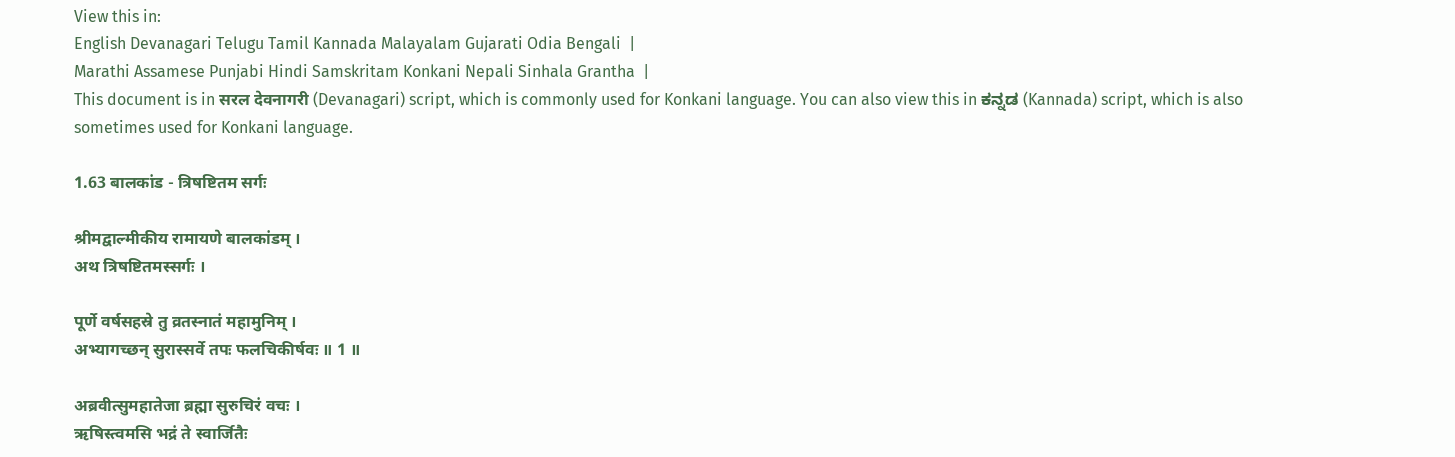View this in:
English Devanagari Telugu Tamil Kannada Malayalam Gujarati Odia Bengali  |
Marathi Assamese Punjabi Hindi Samskritam Konkani Nepali Sinhala Grantha  |
This document is in सरल देवनागरी (Devanagari) script, which is commonly used for Konkani language. You can also view this in ಕನ್ನಡ (Kannada) script, which is also sometimes used for Konkani language.

1.63 बालकांड - त्रिषष्टितम सर्गः

श्रीमद्वाल्मीकीय रामायणे बालकांडम् ।
अथ त्रिषष्टितमस्सर्गः ।

पूर्णे वर्षसहस्रे तु व्रतस्नातं महामुनिम् ।
अभ्यागच्छन् सुरास्सर्वे तपः फलचिकीर्षवः ॥ 1 ॥

अब्रवीत्सुमहातेजा ब्रह्मा सुरुचिरं वचः ।
ऋषिस्त्वमसि भद्रं ते स्वार्जितैः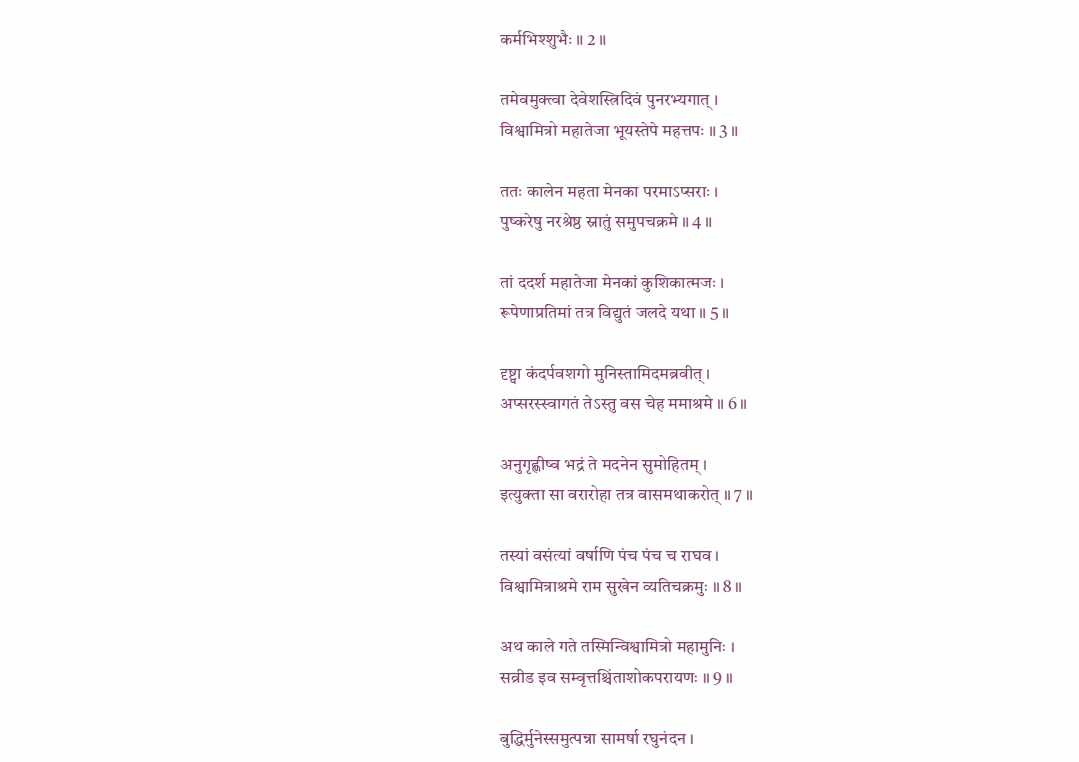कर्मभिश्शुभैः ॥ 2 ॥

तमेवमुक्त्वा देवेशस्त्रिदिवं पुनरभ्यगात् ।
विश्वामित्रो महातेजा भूयस्तेपे महत्तपः ॥ 3 ॥

ततः कालेन महता मेनका परमाऽप्सराः ।
पुष्करेषु नरश्रेष्ठ स्नातुं समुपचक्रमे ॥ 4 ॥

तां ददर्श महातेजा मेनकां कुशिकात्मजः ।
रूपेणाप्रतिमां तत्र विद्युतं जलदे यथा ॥ 5 ॥

दृष्ट्वा कंदर्पवशगो मुनिस्तामिदमब्रवीत् ।
अप्सरस्स्वागतं तेऽस्तु वस चेह ममाश्रमे ॥ 6 ॥

अनुगृह्णीष्व भद्रं ते मदनेन सुमोहितम् ।
इत्युक्ता सा वरारोहा तत्र वासमथाकरोत् ॥ 7 ॥

तस्यां वसंत्यां वर्षाणि पंच पंच च राघव ।
विश्वामित्राश्रमे राम सुखेन व्यतिचक्रमुः ॥ 8 ॥

अथ काले गते तस्मिन्विश्वामित्रो महामुनिः ।
सव्रीड इव सम्वृत्तश्चिंताशोकपरायणः ॥ 9 ॥

बुद्धिर्मुनेस्समुत्पन्ना सामर्षा रघुनंदन ।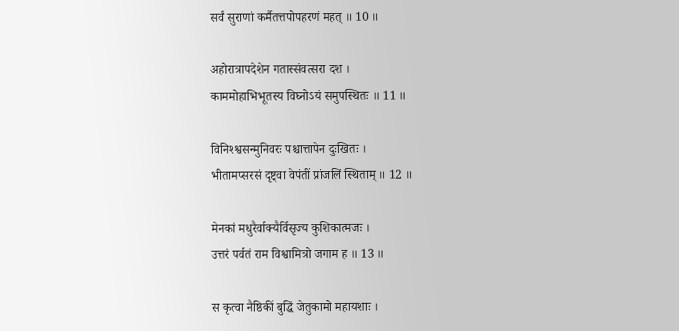सर्वं सुराणां कर्मैतत्तपोपहरणं महत् ॥ 10 ॥

अहोरात्रापदेशेन गतास्संवत्सरा दश ।
काममोहाभिभूतस्य विघ्नोऽयं समुपस्थितः ॥ 11 ॥

विनिश्श्वसन्मुनिवरः पश्चात्तापेन दुःखितः ।
भीतामप्सरसं दृष्ट्वा वेपंतीं प्रांजलिं स्थिताम् ॥ 12 ॥

मेनकां मधुरैर्वाक्यैर्विसृज्य कुशिकात्मजः ।
उत्तरं पर्वतं राम विश्वामित्रो जगाम ह ॥ 13 ॥

स कृत्वा नैष्ठिकीं बुद्धिं जेतुकामो महायशाः ।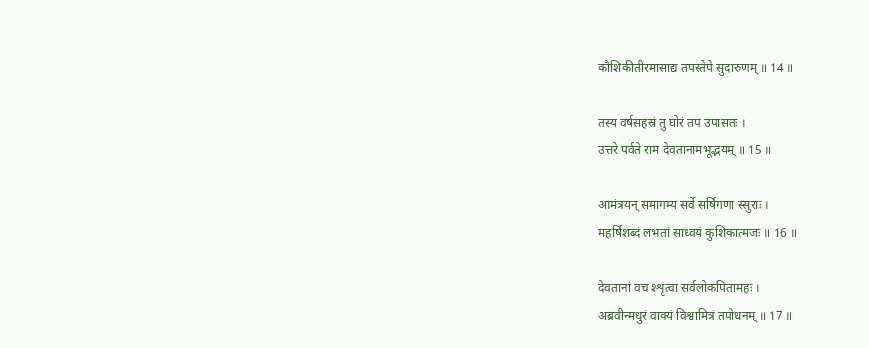कौशिकीतीरमासाद्य तपस्तेपे सुदारुणम् ॥ 14 ॥

तस्य वर्षसहस्रं तु घोरं तप उपासतः ।
उत्तरे पर्वते राम देवतानामभूद्भयम् ॥ 15 ॥

आमंत्रयन् समागम्य सर्वे सर्षिगणा स्सुराः ।
महर्षिशब्दं लभतां साध्वयं कुशिकात्मजः ॥ 16 ॥

देवतानां वच श्शृत्वा सर्वलोकपितामहः ।
अब्रवीन्मधुरं वाक्यं विश्वामित्रं तपोधनम् ॥ 17 ॥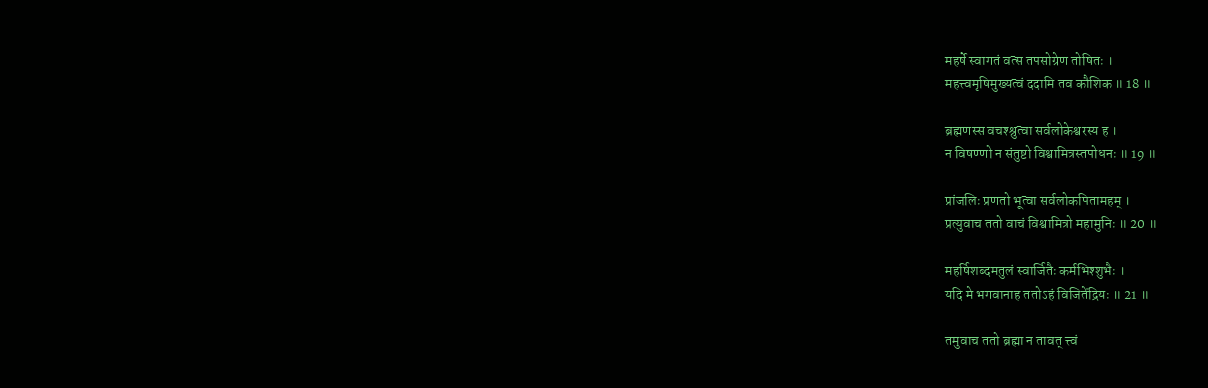महर्षे स्वागतं वत्स तपसोग्रेण तोषितः ।
महत्त्वमृषिमुख्यत्वं ददामि तव कौशिक ॥ 18 ॥

ब्रह्मणस्स वचश्श्रुत्वा सर्वलोकेश्वरस्य ह ।
न विषण्णो न संतुष्टो विश्वामित्रस्तपोधनः ॥ 19 ॥

प्रांजलिः प्रणतो भूत्वा सर्वलोकपितामहम् ।
प्रत्युवाच ततो वाचं विश्वामित्रो महामुनिः ॥ 20 ॥

महर्षिशब्दमतुलं स्वार्जितैः कर्मभिश्शुभैः ।
यदि मे भगवानाह ततोऽहं विजितेंद्रियः ॥ 21 ॥

तमुवाच ततो ब्रह्मा न तावत् त्त्वं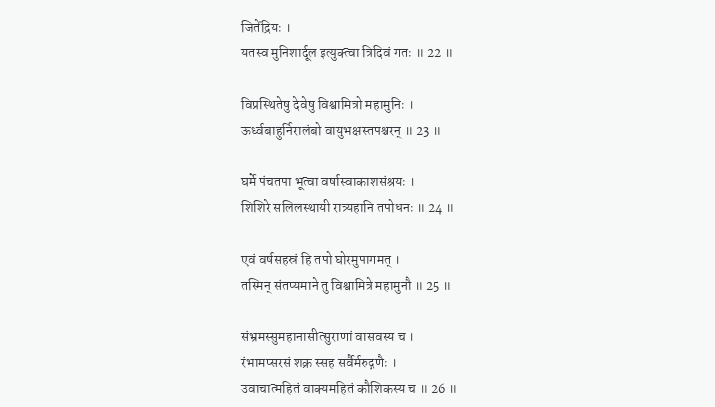जितेंद्रियः ।
यतस्व मुनिशार्दूल इत्युक्त्वा त्रिदिवं गतः ॥ 22 ॥

विप्रस्थितेषु देवेषु विश्वामित्रो महामुनिः ।
ऊर्ध्वबाहुर्निरालंबो वायुभक्षस्तपश्चरन् ॥ 23 ॥

घर्मे पंचतपा भूत्वा वर्षास्वाकाशसंश्रयः ।
शिशिरे सलिलस्थायी रात्र्यहानि तपोधनः ॥ 24 ॥

एवं वर्षसहस्रं हि तपो घोरमुपागमत् ।
तस्मिन् संतप्यमाने तु विश्वामित्रे महामुनौ ॥ 25 ॥

संभ्रमस्सुमहानासीत्सुराणां वासवस्य च ।
रंभामप्सरसं शक्र स्सह सर्वैर्मरुद्गणैः ।
उवाचात्महितं वाक्यमहितं कौशिकस्य च ॥ 26 ॥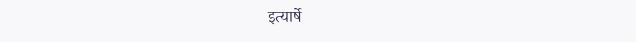इत्यार्षे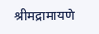श्रीमद्रामायणे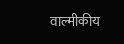वाल्मीकीय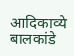आदिकाव्ये बालकांडे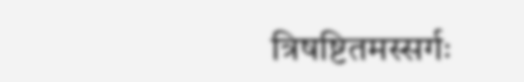त्रिषष्टितमस्सर्गः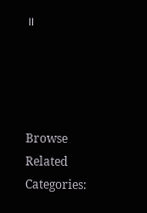॥




Browse Related Categories: